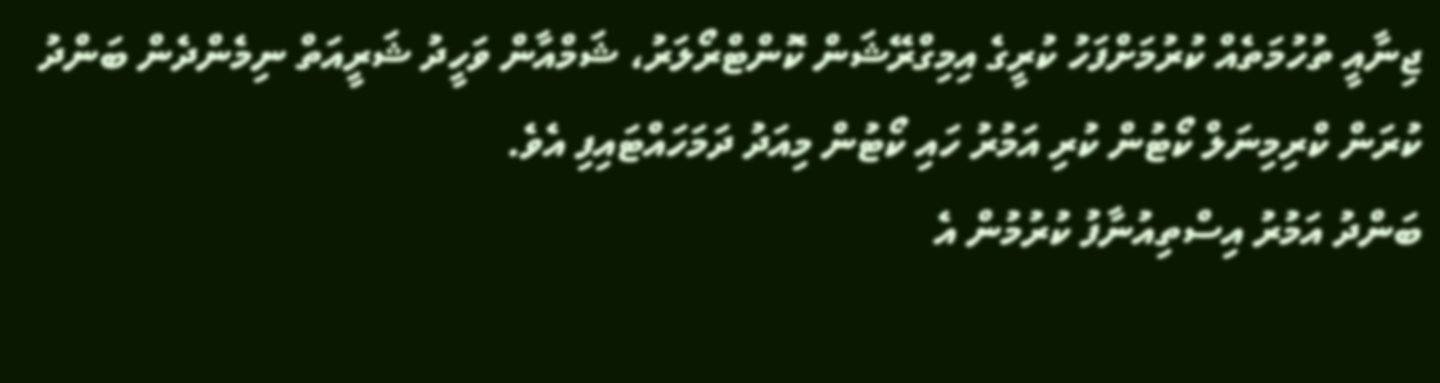ޖިނާއީ ތުހުމަތެއް ކުރުމަށްފަހު ކުރީގެ އިމިގްރޭޝަން ކޮންޓްރޯލަރު، ޝަމްއާން ވަހީދު ޝަރީއަތް ނިމެންދެން ބަންދު ކުރަން ކްރިމިނަލް ކޯޓުން ކުރި އަމުރު ހައި ކޯޓުން މިއަދު ދަމަހައްޓައިފި އެވެ.
ބަންދު އަމުރު އިސްތިއުނާފު ކުރުމުން އެ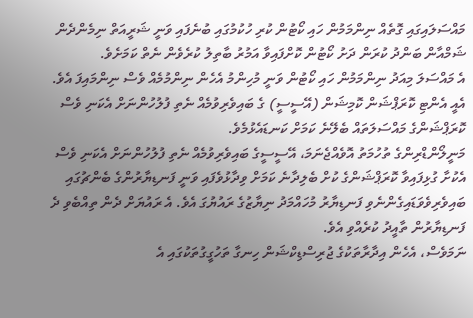މައްސަލައިގައި ގޮތެއް ނިންމަމުން ހައި ކޯޓުން ކުރި ހުކުމުގައި ބުނެފައި ވަނީ ޝަރީއަތް ނިމެންދެން ޝަމްއާން ބަންދު ކުރަން ދަށު ކޯޓުން ކޮށްފައިވާ އަމުރު ބާތިލު ކުރެވެން ނެތް ކަމަށެވެ.
އެ މައްސަލަ މިއަދު ނިންމަމުން ހައި ކޯޓުން ވަނީ މުހިންމު އެހެން ނިންމުމެއް ވެސް ނިންމައިފަ އެވެ. އެއީ އެންޓި ކޮރަޕްޝަން ކޮމިޝަން (އޭސީސީ) ގެ ބައިވެރިވުމެއް ނެތި ފުލުހުންނަށް އެކަނި ވެސް ކޮރަޕްޝަންގެ މައްސަލަތައް ބެލޭނެ ކަމަށް ކަނޑައެޅުމެވެ.
މަނީލޯންޑްރިންގެ ތުހުމަތު އޮވެއްޖެނަމަ، އޭސީސީގެ ބައިވެރިވުމެއް ނެތި ފުލުހުންނަށް އެކަނި ވެސް އެކުށާ ގުޅިފައިވާ ކޮރަޕްޝަންގެ ކުށް ބެލިދާނެ ކަމަށް ވިދާޅުވެފައި ވަނީ ފަނޑިޔާރުންގެ ބެންޗުގައި ބައިވެރިވެވަޑައިގެންނެވި ފަނޑިޔާރު މުހައްމަދު ނިޔާޒުގެ ރައުޔުގަ އެވެ. އެ ރައުޔަށް ދެން ތިއްބެވި ދެ ފަނޑިޔާރުން ތާއީދު ކުރެއްވި އެވެ.
ނަމަވެސް، އެހެން އިދާރާތަކުގެ ޖުރިސްޑިކްޝަން ހިނގާ ތަހުގީގުތަކުގައި އެ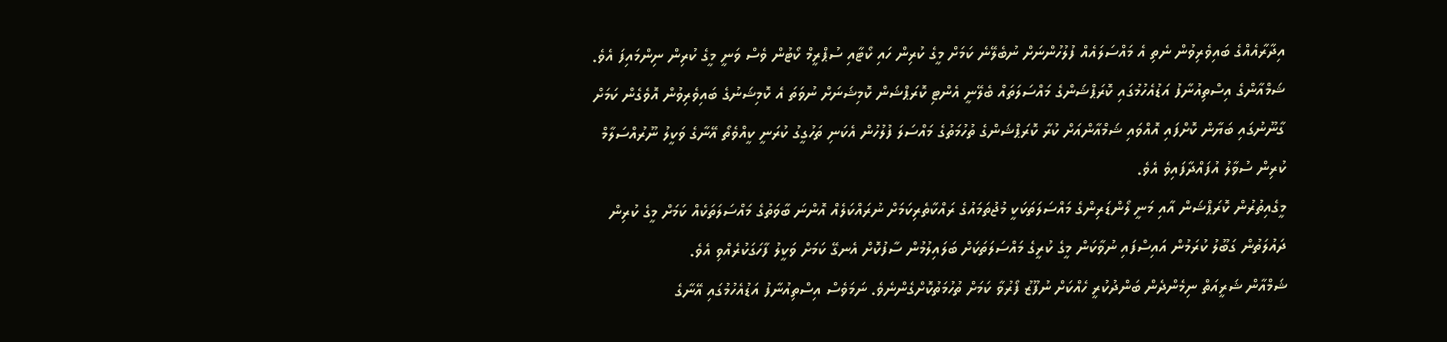އިދާރާއެއްގެ ބައިވެރިވުން ނެތި އެ މައްސަލައެއް ފުލުހުންނަށް ނުބެލޭނެ ކަމަށް މީގެ ކުރިން ހައި ކޯޓާއި ސުޕްރީމް ކޯޓުން ވެސް ވަނީ މީގެ ކުރިން ނިންމައިފަ އެވެ.
ޝަމްއާންގެ އިސްތިއުނާފު އަޑުއެހުމުގައި ކޮރަޕްޝަންގެ މައްސަލަތައް ބެލޭނީ އެންޓި ކޮރަޕްޝަން ކޮމިޝަނަށް ނުވަތަ އެ ކޮމިޝަނުގެ ބައިވެރިވުން އޮވެގެން ކަމަށް ގާނޫނުގައި ބަޔާން ކޮށްފައި އޮއްވައި ޝަމްއާންއަށް ކުރާ ކޮރަޕްޝަންގެ ތުހުމަތުގެ މައްސަލަ ފުލުހުން އެކަނި ތަހުގީގު ކުރަނީ ކީއްވެތޯ އޭނާގެ ވަކީލު ނޫރުއްސަލާމް ކުރިން ސުވާލު އުފައްދާފައިވެ އެވެ.
މީގެއިތުރުން ކޮރަޕްޝަން އާއި މަނީ ލޯންޑަރިންގެ މައްސަލަތަކަކީ މުޖުތަމައުގެ ރައްކާތެރިކަމަށް ނުރައްކަލެއް އޮންނަ ބާވަތުގެ މައްސަލަތަކެއް ކަމަށް މީގެ ކުރިން ދައުލަތުން ގަބޫލު ކުރަމުން އައިސްފައި ނުވާކަން މީގެ ކުރީގެ މައްސަލަތަކަށް ބަލައިލުމުން ސާފުކޮށް އެނގޭ ކަމަށް ވަކީލު ފާހަގަކުރެއްވި އެވެ.
ޝަމްއާން ޝަރީއަތް ނިމެންދެން ބަންދުކުރީ ހެއްކަށް ނުފޫޒު ފޯރުވާ ކަމަށް ތުހުމަތުކޮށްގެންނެވެ. ނަމަވެސް އިސްތިއުނާފު އަޑުއެހުމުގައި އޭނާގެ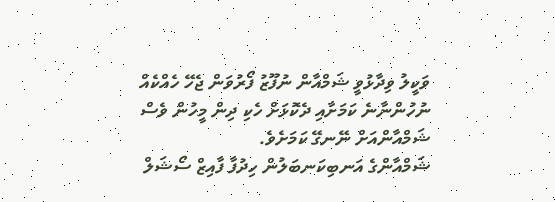ވަކީލު ވިދާޅުވީ ޝަމްއާން ނުފޫޒު ފޯރުވަން ޖެހޭ ހެއްކެއް ނުހުންނާނެ ކަމަށާއި ދެކޮޅަށް ހެކި ދިން މީހުން ވެސް ޝަމްއާންއަށް ނޭނގޭ ކަމަށެވެ.
ޝަމްއާންގެ އަނބިކަނބަލުން ހިދުފާ ފާއިޒް ސޯޝަލް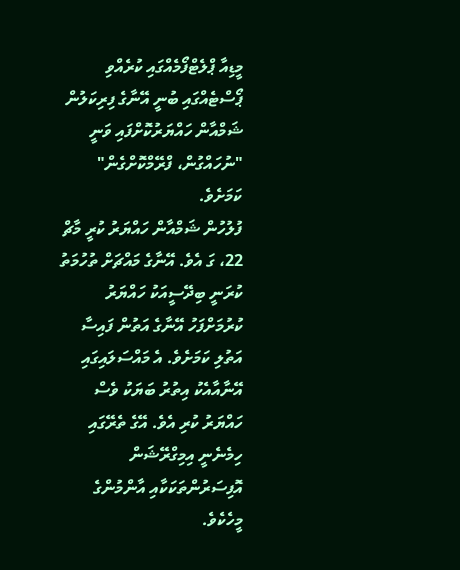މީޑިއާ ޕްލެޓްފޯމެއްގައި ކުރެއްވި ޕޯސްޓެއްގައި ބުނީ އޭނާގެ ފިރިކަލުން ޝަމްއާން ހައްޔަރުކޮށްފައި ވަނީ "ނުހައްގުން، ފްރޭމްކޮށްގެން" ކަމަށެވެ.
ފުލުހުން ޝަމްއާން ހައްޔަރު ކުރީ މާޗް 22، ގަ އެވެ. އޭނާގެ މައްޗަށް ތުހުމަތު ކުރަނީ ބިދޭސީއަކު ހައްޔަރު ކުރުމަށްފަހު އޭނާގެ އަތުން ފައިސާ އަތުލި ކަމަށެވެ. އެ މައްސަލައިގައި އޭނާއާއެކު އިތުރު ބަޔަކު ވެސް ހައްޔަރު ކުރި އެވެ. އޭގެ ތެރޭގައި ހިމެނެނީ އިމިގްރޭޝަން އޮފިސަރުންތަކަކާއި އާންމުންގެ މީހެކެވެ.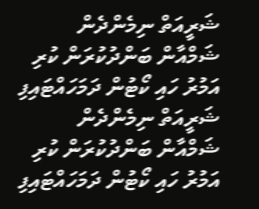ޝަރީއަތް ނިމެންދެން ޝަމްއާން ބަންދުކުރަން ކުރި އަމުރު ހައި ކޯޓުން ދަމަހައްޓައިފި ޝަރީއަތް ނިމެންދެން ޝަމްއާން ބަންދުކުރަން ކުރި އަމުރު ހައި ކޯޓުން ދަމަހައްޓައިފި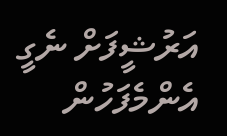އަރުޝީފަށް ނެގީ
އެންމެފަހުން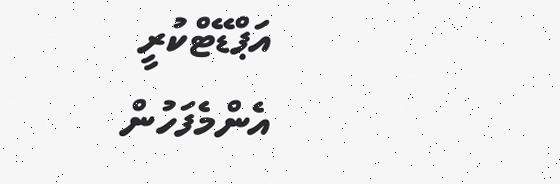އަޕްޑޭޓްކުރީ
އެންމެފަހުން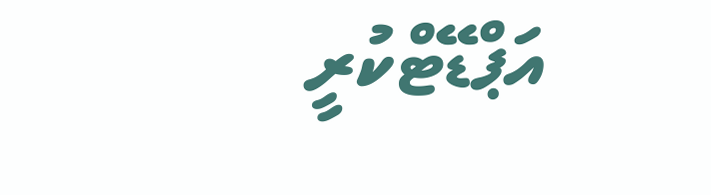އަޕްޑޭޓްކުރީ